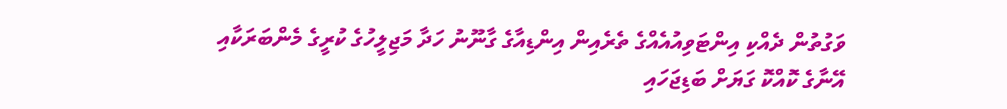ވަގުތުން ދެއްކި އިންޓަވިއުއެއްގެ ތެރެއިން އިންޑިއާގެ ގާނޫނު ހަދާ މަޖިލީހުގެ ކުރީގެ މެންބަރަކާއި އޭނާގެ ކޮއްކޮ ގަޔަށް ބަޑިޖަހައި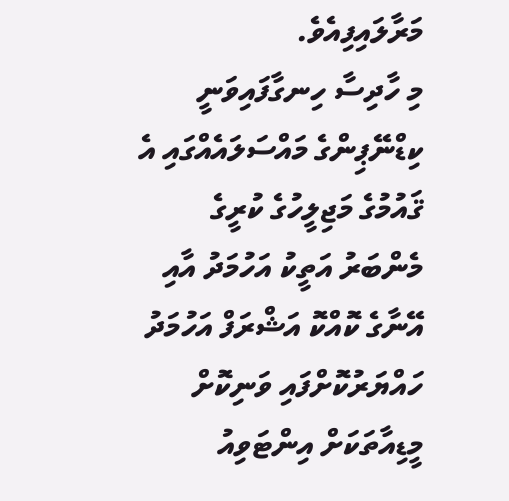މަރާލައިފިއެވެ.
މި ހާދިސާ ހިނގާފައިވަނީ ކިޑްނޭޕިންގެ މައްސަލައެއްގައި އެ ޤައުމުގެ މަޖިލީހުގެ ކުރީގެ މެންބަރު އަތީކު އަހުމަދު އާއި އޭނާގެ ކޮއްކޮ އަޝްރަފް އަހުމަދު ހައްޔަރުކޮށްފައި ވަނިކޮށް މީޑިއާތަކަށް އިންޓަވިއު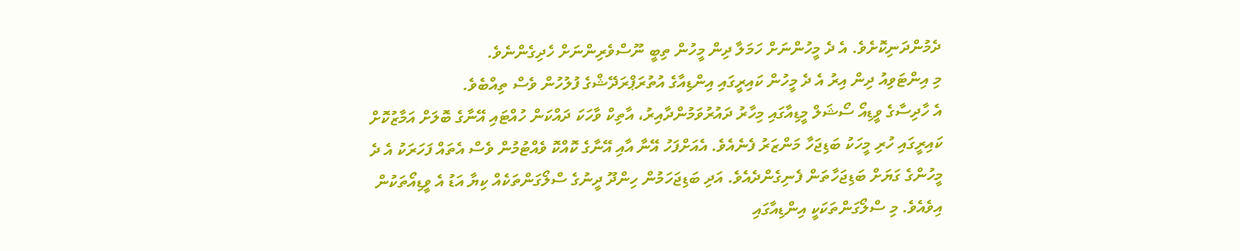ދެމުންދަނިކޮށެވެ. އެ ދެ މީހުންނަށް ހަމަލާ ދިން މީހުން ތިބީ ނޫސްވެރިންނަށް ހެދިގެންނެވެ.
މި އިންޓަވިއު ދިން އިރު އެ ދެ މީހުން ކައިރީގައި އިންޑިއާގެ އުތުރަޕްރަދޭޝްގެ ފުލުހުން ވެސް ތިއްބެވެ.
އެ ހާދިސާގެ ވީޑިއޯ ސޯޝަލް މީޑިއާގައި މިހާރު ދައުރުވަމުންދާއިރު، އާތިކް ވާހަކަ ދައްކަން ހުއްޓައި އޭނާގެ ބޮލަށް އަމާޒުކޮށް ކައިރީގައި ހުރި މީހަކު ބަޑިޖަހާ މަންޒަރު ފެނެއެވެ. އެއަށްފަހު އޭނާ އާއި އޭނާގެ ކޮއްކޮ ވެއްޓުމުން ވެސް އެތައް ފަހަރަކު އެ ދެ މީހުންގެ ގަޔަށް ބަޑިޖަހާތަން ފެނިގެންދެއެވެ. އަދި ބަޑިޖަހަމުން ހިންދޫ ދީނުގެ ސްލޯގަންތަކެއް ކިޔާ އަޑު އެ ވީޑިއޯތަކުން އިވެއެވެ. މި ސްލޯގަންތަކަކީ އިންޑިއާގައި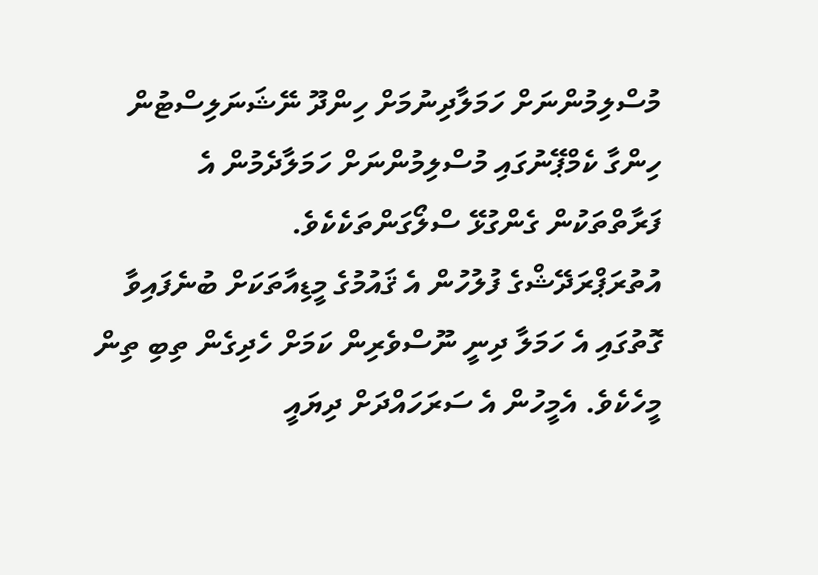މުސްލިމުންނަށް ހަމަލާދިނުމަށް ހިންދޫ ނޭޝަނަލިސްޓުން ހިންގާ ކެމްޕޭނުގައި މުސްލިމުންނަށް ހަމަލާދެމުން އެ ފަރާތްތަކުން ގެންގުޅޭ ސްލޯގަންތަކެކެވެ.
އުތުރަޕްރަދޭޝްގެ ފުލުހުން އެ ޤައުމުގެ މީޑިއާތަކަށް ބުނެފައިވާ ގޮތުގައި އެ ހަމަލާ ދިނީ ނޫސްވެރިން ކަމަށް ހެދިގެން ތިބި ތިން މީހެކެވެ. އެމީހުން އެ ސަރަހައްދަށް ދިޔައީ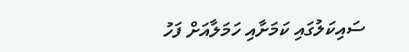ސައިކަލުގައި ކަމަށާއި ހަމަލާއަށް ފަހު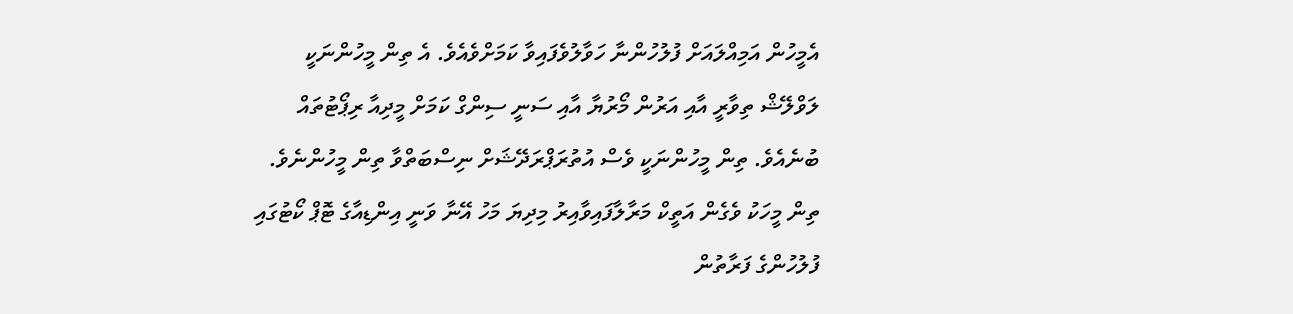އެމީހުން އަމިއްލައަށް ފުލުހުންނާ ހަވާލުވެފައިވާ ކަމަށްވެއެވެ. އެ ތިން މީހުންނަކީ ލަވްލޭޝް ތިވާރީ އާއި އަރުން މޯރުޔާ އާއި ސަނީ ސިންގް ކަމަށް މީދިއާ ރިޕޯޓުތައް ބުނެއެވެ. ތިން މީހުންނަކީ ވެސް އުތުރަޕްރަދޭޝަށް ނިސްބަތްވާ ތިން މީހުންނެވެ.
ތިން މީހަކު ވެގެން އަތީކް މަރާލާފައިވާއިރު މިދިޔަ މަހު އޭނާ ވަނީ އިންޑިއާގެ ޓޮޕް ކޯޓުގައި ފުލުހުންގެ ފަރާތުން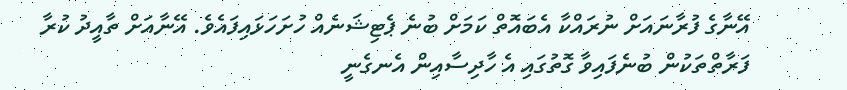އޭނާގެ ފުރާނައަށް ނުރައްކާ އެބައޮތް ކަމަށް ބުނެ ޕެޓިޝަނެއް ހުށަހަޅައިފައެވެ. އޭނާއަށް ތާއީދު ކުރާ ފަރާތްތަކުން ބުނެފައިވާ ގޮތުގައި އެ ހާދިސާއިން އެނގެނީ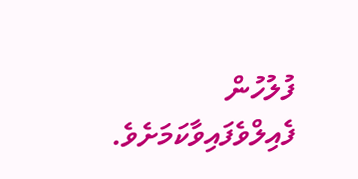ފުލުހުން ފެއިލްވެފައިވާކަމަށެވެ.